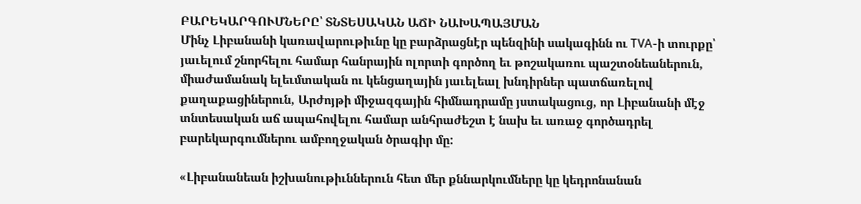ԲԱՐԵԿԱՐԳՈՒՄՆԵՐԸ՝ ՏՆՏԵՍԱԿԱՆ ԱՃԻ ՆԱԽԱՊԱՅՄԱՆ
Մինչ Լիբանանի կառավարութիւնը կը բարձրացնէր պենզինի սակագինն ու TVA-ի տուրքը՝ յաւելում շնորհելու համար հանրային ոլորտի գործող եւ թոշակառու պաշտօնեաներուն, միաժամանակ ելեւմտական ու կենցաղային յաւելեալ խնդիրներ պատճառելով քաղաքացիներուն, Արժոյթի միջազգային հիմնադրամը յստակացուց, որ Լիբանանի մէջ տնտեսական աճ ապահովելու համար անհրաժեշտ է նախ եւ առաջ գործադրել բարեկարգումներու ամբողջական ծրագիր մը:

«Լիբանանեան իշխանութիւններուն հետ մեր քննարկումները կը կեդրոնանան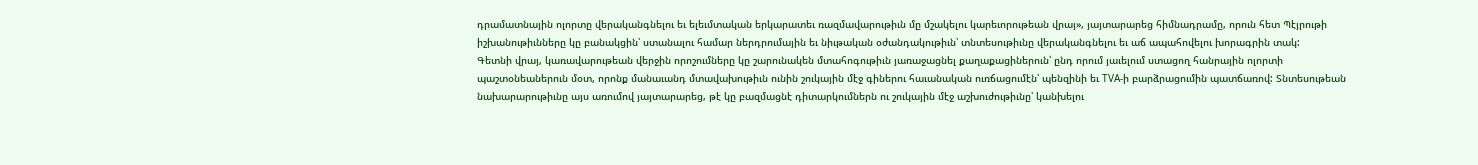դրամատնային ոլորտը վերականգնելու եւ ելեւմտական երկարատեւ ռազմավարութիւն մը մշակելու կարեւորութեան վրայ», յայտարարեց հիմնադրամը, որուն հետ Պէյրութի իշխանութիւնները կը բանակցին՝ ստանալու համար ներդրումային եւ նիւթական օժանդակութիւն՝ տնտեսութիւնը վերականգնելու եւ աճ ապահովելու խորագրին տակ:
Գետնի վրայ, կառավարութեան վերջին որոշումները կը շարունակեն մտահոգութիւն յառաջացնել քաղաքացիներուն՝ ընդ որում յաւելում ստացող հանրային ոլորտի պաշտօնեաներուն մօտ, որոնք մանաւանդ մտավախութիւն ունին շուկային մէջ գիներու հաւանական ուռճացումէն՝ պենզինի եւ TVA-ի բարձրացումին պատճառով: Տնտեսութեան նախարարութիւնը այս առումով յայտարարեց, թէ կը բազմացնէ դիտարկումներն ու շուկային մէջ աշխուժութիւնը՝ կանխելու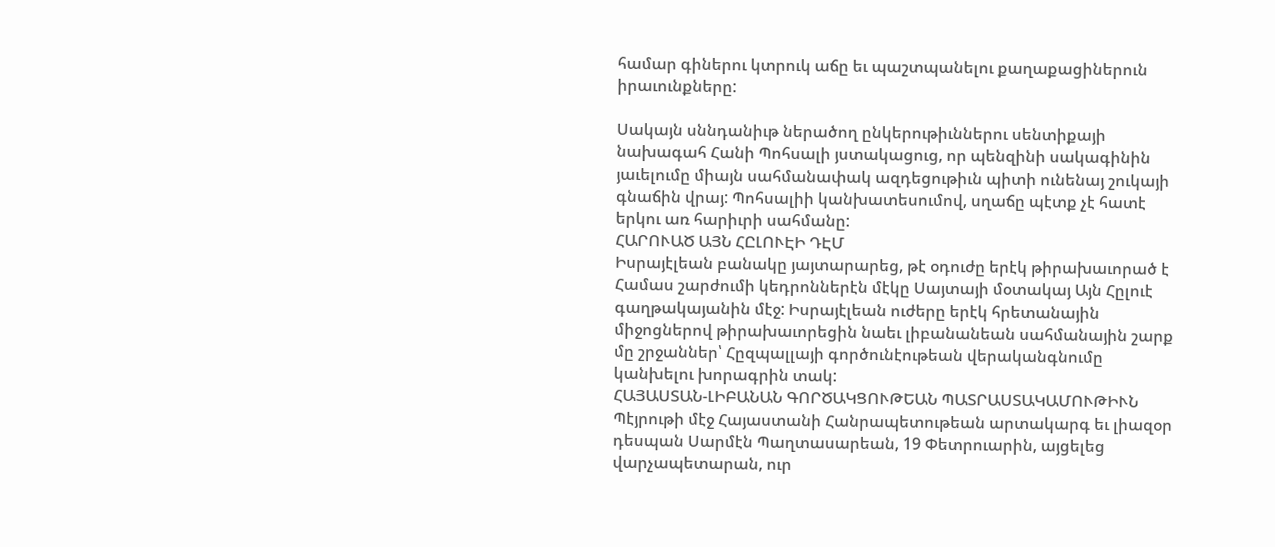համար գիներու կտրուկ աճը եւ պաշտպանելու քաղաքացիներուն իրաւունքները:

Սակայն սննդանիւթ ներածող ընկերութիւններու սենտիքայի նախագահ Հանի Պոհսալի յստակացուց, որ պենզինի սակագինին յաւելումը միայն սահմանափակ ազդեցութիւն պիտի ունենայ շուկայի գնաճին վրայ: Պոհսալիի կանխատեսումով, սղաճը պէտք չէ հատէ երկու առ հարիւրի սահմանը:
ՀԱՐՈՒԱԾ ԱՅՆ ՀԸԼՈՒԷԻ ԴԷՄ
Իսրայէլեան բանակը յայտարարեց, թէ օդուժը երէկ թիրախաւորած է Համաս շարժումի կեդրոններէն մէկը Սայտայի մօտակայ Այն Հըլուէ գաղթակայանին մէջ: Իսրայէլեան ուժերը երէկ հրետանային միջոցներով թիրախաւորեցին նաեւ լիբանանեան սահմանային շարք մը շրջաններ՝ Հըզպալլայի գործունէութեան վերականգնումը կանխելու խորագրին տակ:
ՀԱՅԱՍՏԱՆ-ԼԻԲԱՆԱՆ ԳՈՐԾԱԿՑՈՒԹԵԱՆ ՊԱՏՐԱՍՏԱԿԱՄՈՒԹԻՒՆ
Պէյրութի մէջ Հայաստանի Հանրապետութեան արտակարգ եւ լիազօր դեսպան Սարմէն Պաղտասարեան, 19 Փետրուարին, այցելեց վարչապետարան, ուր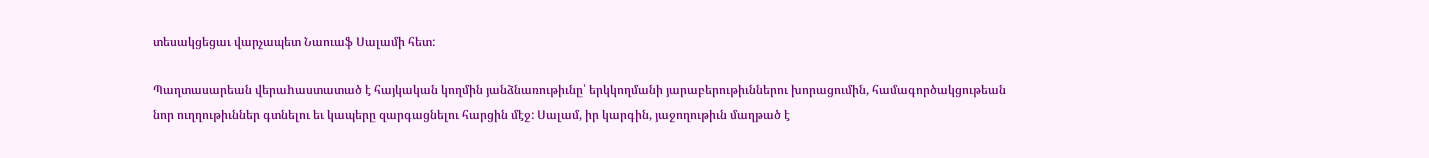տեսակցեցաւ վարչապետ Նաուաֆ Սալամի հետ:

Պաղտասարեան վերաhաստատած է հայկական կողմին յանձնառութիւնը՝ երկկողմանի յարաբերութիւններու խորացումին, համագործակցութեան նոր ուղղութիւններ գտնելու եւ կապերը զարգացնելու հարցին մէջ: Սալամ, իր կարգին, յաջողութիւն մաղթած է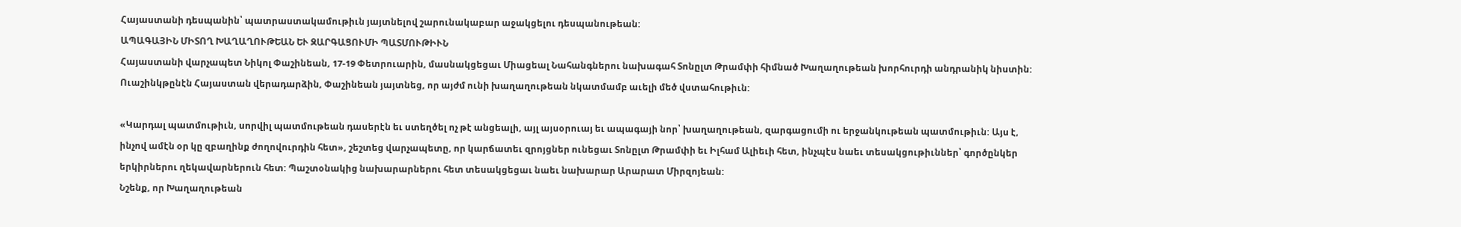Հայաստանի դեսպանին՝ պատրաստակամութիւն յայտնելով շարունակաբար աջակցելու դեսպանութեան:
ԱՊԱԳԱՅԻՆ ՄԻՏՈՂ ԽԱՂԱՂՈՒԹԵԱՆ ԵՒ ԶԱՐԳԱՑՈՒՄԻ ՊԱՏՄՈՒԹԻՒՆ
Հայաստանի վարչապետ Նիկոլ Փաշինեան, 17-19 Փետրուարին, մասնակցեցաւ Միացեալ Նահանգներու նախագահ Տոնըլտ Թրամփի հիմնած Խաղաղութեան խորհուրդի անդրանիկ նիստին: Ուաշինկթընէն Հայաստան վերադարձին, Փաշինեան յայտնեց, որ այժմ ունի խաղաղութեան նկատմամբ աւելի մեծ վստահութիւն:

«Կարդալ պատմութիւն, սորվիլ պատմութեան դասերէն եւ ստեղծել ոչ թէ անցեալի, այլ այսօրուայ եւ ապագայի նոր՝ խաղաղութեան, զարգացումի ու երջանկութեան պատմութիւն: Այս է, ինչով ամէն օր կը զբաղինք ժողովուրդին հետ», շեշտեց վարչապետը, որ կարճատեւ զրոյցներ ունեցաւ Տոնըլտ Թրամփի եւ Իլհամ Ալիեւի հետ, ինչպէս նաեւ տեսակցութիւններ՝ գործընկեր երկիրներու ղեկավարներուն հետ: Պաշտօնակից նախարարներու հետ տեսակցեցաւ նաեւ նախարար Արարատ Միրզոյեան:
Նշենք, որ Խաղաղութեան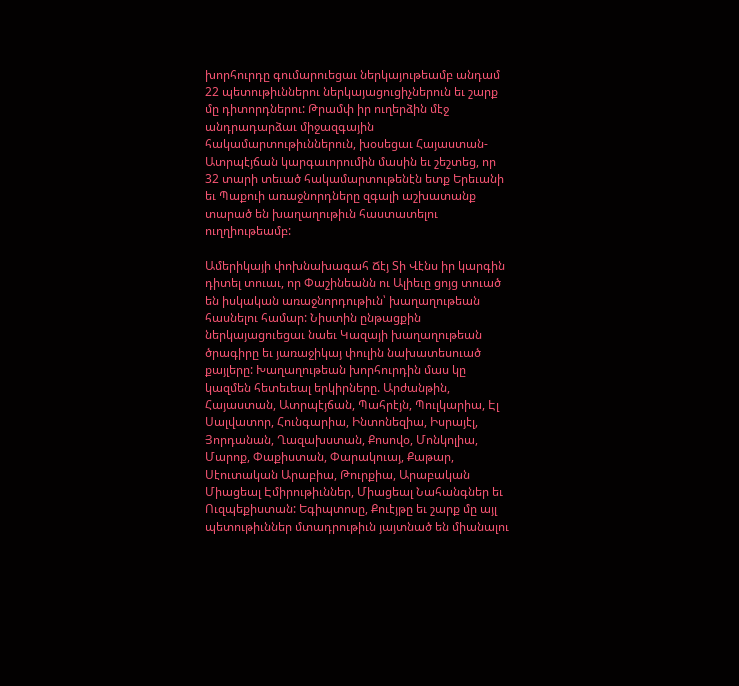խորհուրդը գումարուեցաւ ներկայութեամբ անդամ 22 պետութիւններու ներկայացուցիչներուն եւ շարք մը դիտորդներու: Թրամփ իր ուղերձին մէջ անդրադարձաւ միջազգային հակամարտութիւններուն, խօսեցաւ Հայաստան-Ատրպէյճան կարգաւորումին մասին եւ շեշտեց, որ 32 տարի տեւած հակամարտութենէն ետք Երեւանի եւ Պաքուի առաջնորդները զգալի աշխատանք տարած են խաղաղութիւն հաստատելու ուղղիութեամբ:

Ամերիկայի փոխնախագահ Ճէյ Տի Վէնս իր կարգին դիտել տուաւ, որ Փաշինեանն ու Ալիեւը ցոյց տուած են իսկական առաջնորդութիւն՝ խաղաղութեան հասնելու համար: Նիստին ընթացքին ներկայացուեցաւ նաեւ Կազայի խաղաղութեան ծրագիրը եւ յառաջիկայ փուլին նախատեսուած քայլերը: Խաղաղութեան խորհուրդին մաս կը կազմեն հետեւեալ երկիրները. Արժանթին, Հայաստան, Ատրպէյճան, Պահրէյն, Պուլկարիա, Էլ Սալվատոր, Հունգարիա, Ինտոնեզիա, Իսրայէլ, Յորդանան, Ղազախստան, Քոսովօ, Մոնկոլիա, Մարոք, Փաքիստան, Փարակուայ, Քաթար, Սէուտական Արաբիա, Թուրքիա, Արաբական Միացեալ Էմիրութիւններ, Միացեալ Նահանգներ եւ Ուզպեքիստան: Եգիպտոսը, Քուէյթը եւ շարք մը այլ պետութիւններ մտադրութիւն յայտնած են միանալու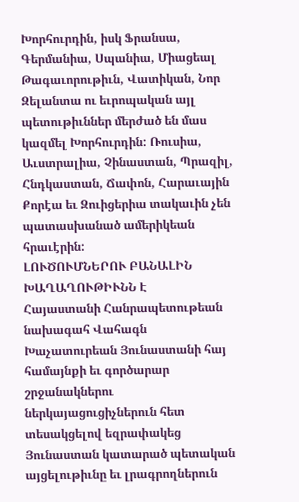Խորհուրդին, իսկ Ֆրանսա, Գերմանիա, Սպանիա, Միացեալ Թագաւորութիւն, Վատիկան, Նոր Զելանտա ու եւրոպական այլ պետութիւններ մերժած են մաս կազմել Խորհուրդին: Ռուսիա, Աւստրալիա, Չինաստան, Պրազիլ, Հնդկաստան, Ճափոն, Հարաւային Քորէա եւ Զուիցերիա տակաւին չեն պատասխանած ամերիկեան հրաւէրին:
ԼՈՒԾՈՒՄՆԵՐՈՒ ԲԱՆԱԼԻՆ ԽԱՂԱՂՈՒԹԻՒՆՆ Է
Հայաստանի Հանրապետութեան նախագահ Վահագն Խաչատուրեան Յունաստանի հայ համայնքի եւ գործարար շրջանակներու ներկայացուցիչներուն հետ տեսակցելով եզրափակեց Յունաստան կատարած պետական այցելութիւնը եւ լրագրողներուն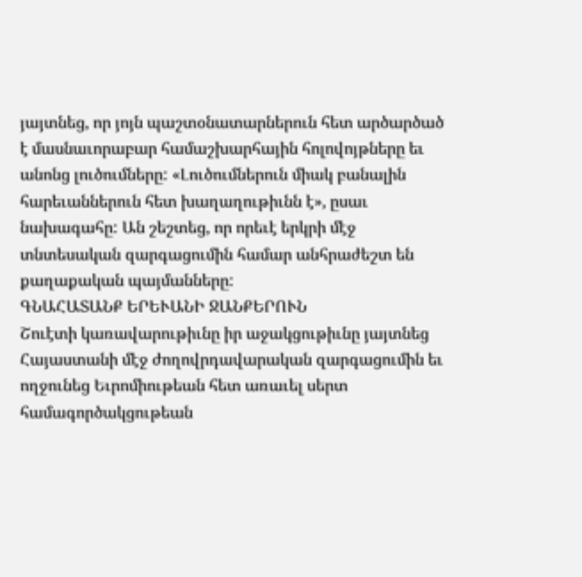յայտնեց, որ յոյն պաշտօնատարներուն հետ արծարծած է մասնաւորաբար համաշխարհային հոլովոյթները եւ անոնց լուծումները: «Լուծումներուն միակ բանալին հարեւաններուն հետ խաղաղութիւնն է», ըսաւ նախագահը: Ան շեշտեց, որ որեւէ երկրի մէջ տնտեսական զարգացումին համար անհրաժեշտ են քաղաքական պայմանները:
ԳՆԱՀԱՏԱՆՔ ԵՐԵՒԱՆԻ ՋԱՆՔԵՐՈՒՆ
Շուէտի կառավարութիւնը իր աջակցութիւնը յայտնեց Հայաստանի մէջ ժողովրդավարական զարգացումին եւ ողջունեց Եւրոմիութեան հետ առաւել սերտ համագործակցութեան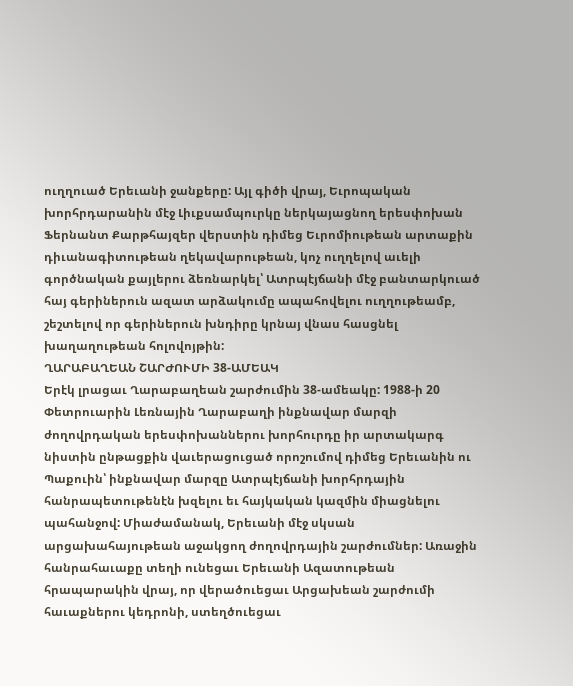ուղղուած Երեւանի ջանքերը: Այլ գիծի վրայ, Եւրոպական խորհրդարանին մէջ Լիւքսամպուրկը ներկայացնող երեսփոխան Ֆերնանտ Քարթհայզեր վերստին դիմեց Եւրոմիութեան արտաքին դիւանագիտութեան ղեկավարութեան, կոչ ուղղելով աւելի գործնական քայլերու ձեռնարկել՝ Ատրպէյճանի մէջ բանտարկուած հայ գերիներուն ազատ արձակումը ապահովելու ուղղութեամբ, շեշտելով որ գերիներուն խնդիրը կրնայ վնաս հասցնել խաղաղութեան հոլովոյթին:
ՂԱՐԱԲԱՂԵԱՆ ՇԱՐԺՈՒՄԻ 38-ԱՄԵԱԿ
Երէկ լրացաւ Ղարաբաղեան շարժումին 38-ամեակը: 1988-ի 20 Փետրուարին Լեռնային Ղարաբաղի ինքնավար մարզի ժողովրդական երեսփոխաններու խորհուրդը իր արտակարգ նիստին ընթացքին վաւերացուցած որոշումով դիմեց Երեւանին ու Պաքուին՝ ինքնավար մարզը Ատրպէյճանի խորհրդային հանրապետութենէն խզելու եւ հայկական կազմին միացնելու պահանջով: Միաժամանակ, Երեւանի մէջ սկսան արցախահայութեան աջակցող ժողովրդային շարժումներ: Առաջին հանրահաւաքը տեղի ունեցաւ Երեւանի Ազատութեան հրապարակին վրայ, որ վերածուեցաւ Արցախեան շարժումի հաւաքներու կեդրոնի, ստեղծուեցաւ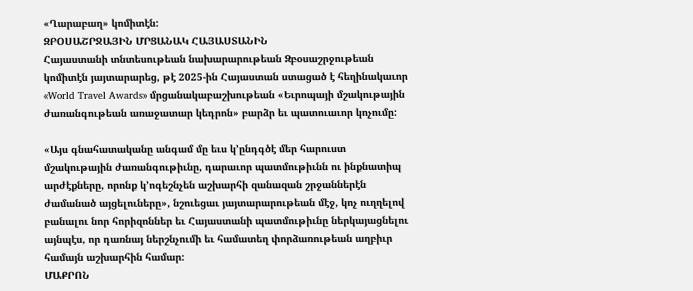«Ղարաբաղ» կոմիտէն:
ԶԲՕՍԱՇՐՋԱՅԻՆ ՄՐՑԱՆԱԿ ՀԱՅԱՍՏԱՆԻՆ
Հայաստանի տնտեսութեան նախարարութեան Զբօսաշրջութեան կոմիտէն յայտարարեց, թէ 2025-ին Հայաստան ստացած է հեղինակաւոր «World Travel Awards» մրցանակաբաշխութեան «Եւրոպայի մշակութային ժառանգութեան առաջատար կեդրոն» բարձր եւ պատուաւոր կոչումը:

«Այս գնահատականը անգամ մը եւս կ’ընդգծէ մեր հարուստ մշակութային ժառանգութիւնը, դարաւոր պատմութիւնն ու ինքնատիպ արժէքները, որոնք կ’ոգեշնչեն աշխարհի զանազան շրջաններէն ժամանած այցելուները», նշուեցաւ յայտարարութեան մէջ, կոչ ուղղելով բանալու նոր հորիզոններ եւ Հայաստանի պատմութիւնը ներկայացնելու այնպէս, որ դառնայ ներշնչումի եւ համատեղ փորձառութեան աղբիւր համայն աշխարհին համար:
ՄԱՔՐՈՆ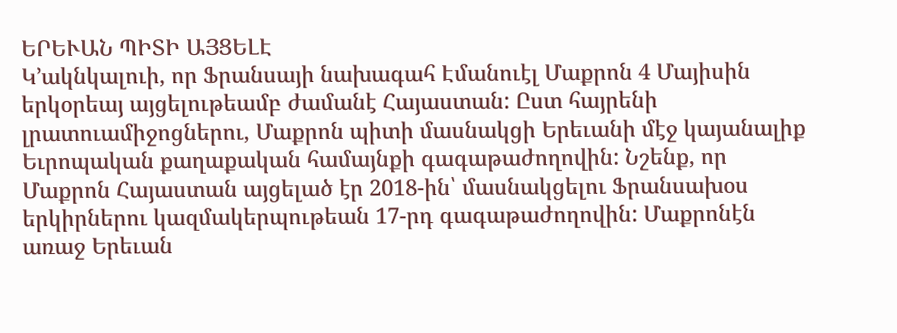ԵՐԵՒԱՆ ՊԻՏԻ ԱՅՑԵԼԷ
Կ’ակնկալուի, որ Ֆրանսայի նախագահ Էմանուէլ Մաքրոն 4 Մայիսին երկօրեայ այցելութեամբ ժամանէ Հայաստան: Ըստ հայրենի լրատուամիջոցներու, Մաքրոն պիտի մասնակցի Երեւանի մէջ կայանալիք Եւրոպական քաղաքական համայնքի գագաթաժողովին: Նշենք, որ Մաքրոն Հայաստան այցելած էր 2018-ին՝ մասնակցելու Ֆրանսախօս երկիրներու կազմակերպութեան 17-րդ գագաթաժողովին: Մաքրոնէն առաջ Երեւան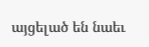այցելած են նաեւ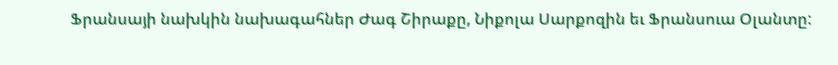Ֆրանսայի նախկին նախագահներ Ժագ Շիրաքը, Նիքոլա Սարքոզին եւ Ֆրանսուա Օլանտը: